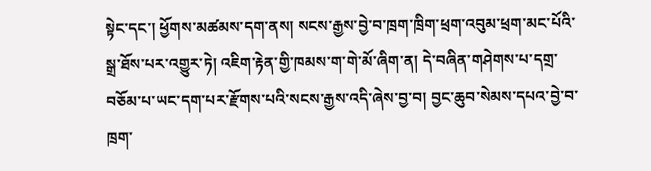སྟེང་དང་། ཕྱོགས་མཚམས་དག་ནས། སངས་རྒྱས་བྱེ་བ་ཁྲག་ཁྲིག་ཕྲག་འབུམ་ཕྲག་མང་པོའི་སྒྲ་ཐོས་པར་འགྱུར་ཏེ། འཇིག་རྟེན་གྱི་ཁམས་ག་གེ་མོ་ཞིག་ན། དེ་བཞིན་གཤེགས་པ་དགྲ་བཅོམ་པ་ཡང་དག་པར་རྫོགས་པའི་སངས་རྒྱས་འདི་ཞེས་བྱ་བ། བྱང་ཆུབ་སེམས་དཔའ་བྱེ་བ་ཁྲག་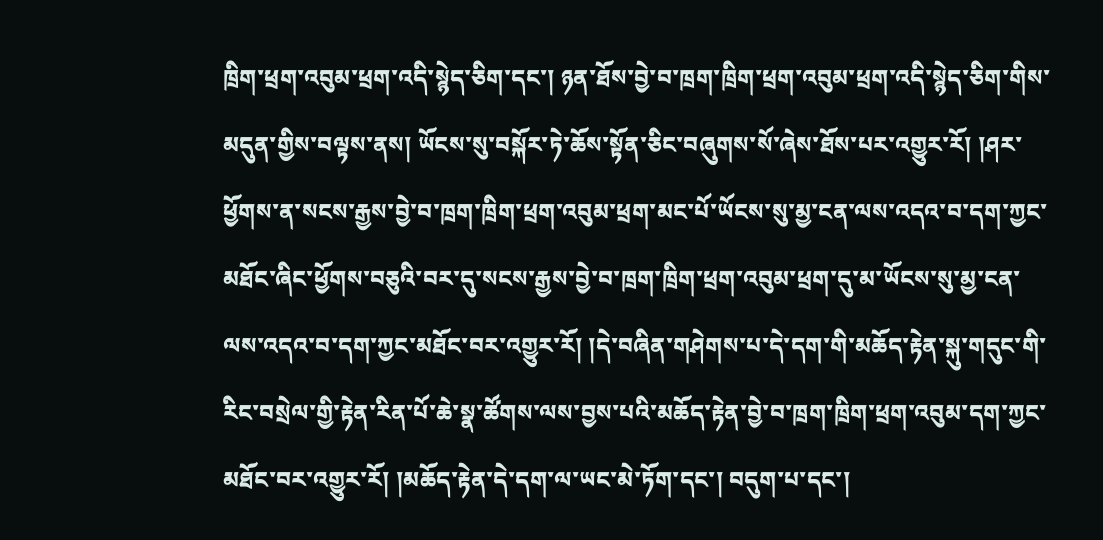ཁྲིག་ཕྲག་འབུམ་ཕྲག་འདི་སྙེད་ཅིག་དང་། ཉན་ཐོས་བྱེ་བ་ཁྲག་ཁྲིག་ཕྲག་འབུམ་ཕྲག་འདི་སྙེད་ཅིག་གིས་མདུན་གྱིས་བལྟས་ནས། ཡོངས་སུ་བསྐོར་ཏེ་ཆོས་སྟོན་ཅིང་བཞུགས་སོ་ཞེས་ཐོས་པར་འགྱུར་རོ། །ཤར་ཕྱོགས་ན་སངས་རྒྱས་བྱེ་བ་ཁྲག་ཁྲིག་ཕྲག་འབུམ་ཕྲག་མང་པོ་ཡོངས་སུ་མྱ་ངན་ལས་འདའ་བ་དག་ཀྱང་མཐོང་ཞིང་ཕྱོགས་བཅུའི་བར་དུ་སངས་རྒྱས་བྱེ་བ་ཁྲག་ཁྲིག་ཕྲག་འབུམ་ཕྲག་དུ་མ་ཡོངས་སུ་མྱ་ངན་ལས་འདའ་བ་དག་ཀྱང་མཐོང་བར་འགྱུར་རོ། །དེ་བཞིན་གཤེགས་པ་དེ་དག་གི་མཆོད་རྟེན་སྐུ་གདུང་གི་རིང་བསྲེལ་གྱི་རྟེན་རིན་པོ་ཆེ་སྣ་ཚོགས་ལས་བྱས་པའི་མཆོད་རྟེན་བྱེ་བ་ཁྲག་ཁྲིག་ཕྲག་འབུམ་དག་ཀྱང་མཐོང་བར་འགྱུར་རོ། །མཆོད་རྟེན་དེ་དག་ལ་ཡང་མེ་ཏོག་དང་། བདུག་པ་དང་།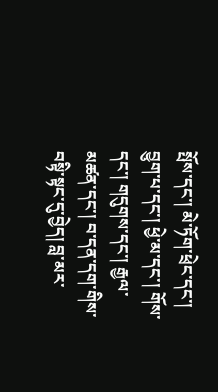སྤོས་དང་། མེ་ཏོག་ཕྲེང་དང་། བྱུག་པ་དང་། ཕྱེ་མ་དང་། གོས་དང་། གདུགས་དང་། རྒྱལ་མཚན་དང་། བ་དན་དག་གིས་བསྟི་སྟང་དུ་བྱེད། བླ་མར་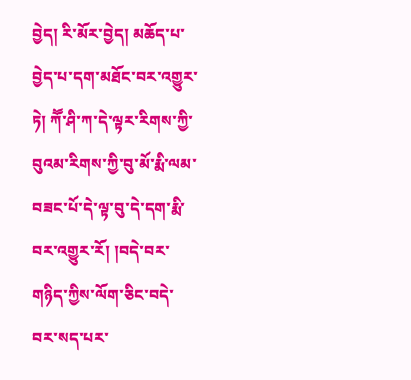བྱེད། རི་མོར་བྱེད། མཆོད་པ་བྱེད་པ་དག་མཐོང་བར་འགྱུར་ཏེ། ཀཽ་ཤི་ཀ་དེ་ལྟར་རིགས་ཀྱི་བུའམ་རིགས་ཀྱི་བུ་མོ་རྨི་ལམ་བཟང་པོ་དེ་ལྟ་བུ་དེ་དག་རྨི་བར་འགྱུར་རོ། །བདེ་བར་གཉིད་ཀྱིས་ལོག་ཅིང་བདེ་བར་སད་པར་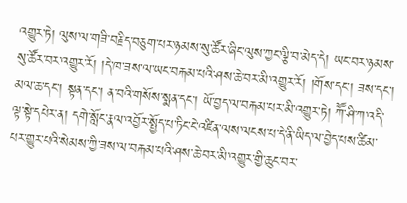འགྱུར་ཏེ། ལུས་ལ་གཟི་བརྗིད་བཅུག་པར་ཉམས་སུ་ཚོར་ཞིང་ལུས་ཀྱང་ལྕི་བ་མེད་དེ། ཡང་བར་ཉམས་སུ་ཚོར་བར་འགྱུར་རོ། །དེ་ཁ་ཟས་ལ་ཡང་བརྐམ་པའི་ཤས་ཆེ་བར་མི་འགྱུར་རོ། །གོས་དང་། ཟས་དང་། མལ་ཆ་དང་། སྟན་དང་། ན་བའི་གསོས་སྨན་དང་། ཡོ་བྱད་ལ་བརྐམ་པར་མི་འགྱུར་ཏེ། ཀཽ་ཤི་ཀ་འདི་ལྟ་སྟེ་དཔེར་ན། དགེ་སློང་རྣལ་འབྱོར་སྤྱོད་པ་ཏིང་ངེ་འཛིན་ལས་ལངས་པ་དེ་ནི་ཡིད་ལ་བྱེད་པས་ཚིམ་པར་གྱུར་པའི་སེམས་ཀྱི་ཟས་ལ་བརྐམ་པའི་ཤས་ཆེ་བར་མི་འགྱུར་གྱི་ཆུང་བར་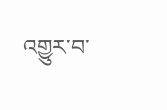འགྱུར་བ་